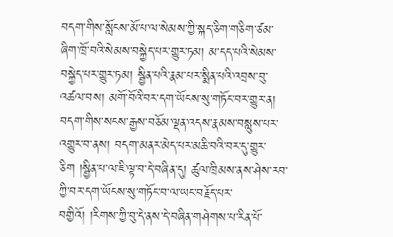བདག་གིས་སློངས་མོ་པ་ལ་སེམས་ཀྱི་སྐད་ཅིག་གཅིག་ཙམ་ཞིག་ཁྲོ་བའི་སེམས་བསྐྱེད་པར་གྱུར་ཏམ། མ་དད་པའི་སེམས་བསྐྱེད་པར་གྱུར་ཏམ། སྦྱིན་པའི་རྣམ་པར་སྨིན་པའི་འབྲས་བུ་འཚལ་བས། མགོ་བོའི་བར་དག་ཡོངས་སུ་གཏོང་བར་གྱུར་ན། བདག་གིས་སངས་རྒྱས་བཅོམ་ལྡན་འདས་རྣམས་བསླུས་པར་འགྱུར་བ་ནས། བདག་མནར་མེད་པར་མཆི་བའི་བར་དུ་གྱུར་ཅིག །སྦྱིན་པ་ལ་ཇི་ལྟ་བ་དེ་བཞིན་དུ། ཚུལ་ཁྲིམས་ནས་ཤེས་རབ་ཀྱི་བར་དག་ཡོངས་སུ་གཏོང་བ་ལ་ཡང་བརྗོད་པར་བགྱིའོ། །རིགས་ཀྱི་བུ་དེ་ནས་དེ་བཞིན་གཤེགས་པ་རིན་པོ་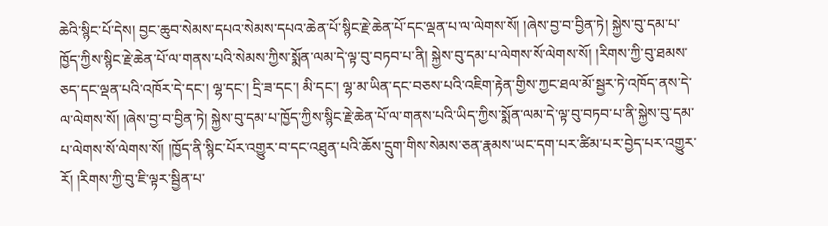ཆེའི་སྙིང་པོ་དེས། བྱང་ཆུབ་སེམས་དཔའ་སེམས་དཔའ་ཆེན་པོ་སྙིང་རྗེ་ཆེན་པོ་དང་ལྡན་པ་ལ་ལེགས་སོ། །ཞེས་བྱ་བ་བྱིན་ཏེ། སྐྱེས་བུ་དམ་པ་ཁྱོད་ཀྱིས་སྙིང་རྗེ་ཆེན་པོ་ལ་གནས་པའི་སེམས་ཀྱིས་སྨོན་ལམ་དེ་ལྟ་བུ་བཏབ་པ་ནི། སྐྱེས་བུ་དམ་པ་ལེགས་སོ་ལེགས་སོ། །རིགས་ཀྱི་བུ་ཐམས་ཅད་དང་ལྡན་པའི་འཁོར་དེ་དང་། ལྷ་དང་། དྲི་ཟ་དང་། མི་དང་། ལྷ་མ་ཡིན་དང་བཅས་པའི་འཇིག་རྟེན་གྱིས་ཀྱང་ཐལ་མོ་སྦྱར་ཏེ་འཁོད་ནས་དེ་ལ་ལེགས་སོ། །ཞེས་བྱ་བ་བྱིན་ཏེ། སྐྱེས་བུ་དམ་པ་ཁྱོད་ཀྱིས་སྙིང་རྗེ་ཆེན་པོ་ལ་གནས་པའི་ཡིད་ཀྱིས་སྨོན་ལམ་དེ་ལྟ་བུ་བཏབ་པ་ནི་སྐྱེས་བུ་དམ་པ་ལེགས་སོ་ལེགས་སོ། །ཁྱོད་ནི་སྙིང་པོར་འགྱུར་བ་དང་འཐུན་པའི་ཆོས་དྲུག་གིས་སེམས་ཅན་རྣམས་ཡང་དག་པར་ཚིམ་པར་བྱེད་པར་འགྱུར་རོ། །རིགས་ཀྱི་བུ་ཇི་ལྟར་སྦྱིན་པ་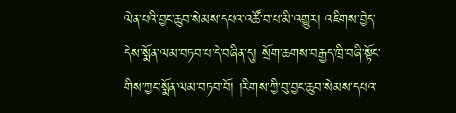ལེན་པའི་བྱང་ཆུབ་སེམས་དཔའ་འཚོ་བ་པ་མི་འགྱུར། འཇིགས་བྱེད་དེས་སྨོན་ལམ་བཏབ་པ་དེ་བཞིན་དུ། སྲོག་ཆགས་བརྒྱད་ཁྲི་བཞི་སྟོང་གིས་ཀྱང་སྨོན་ལམ་བཏབ་བོ། །རིགས་ཀྱི་བུ་བྱང་ཆུབ་སེམས་དཔའ་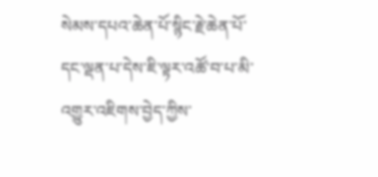སེམས་དཔའ་ཆེན་པོ་སྙིང་རྗེ་ཆེན་པོ་དང་ལྡན་པ་དེས་ཇི་ལྟར་འཚོ་བ་པ་མི་འགྱུར་འཇིགས་བྱེད་ཀྱིས་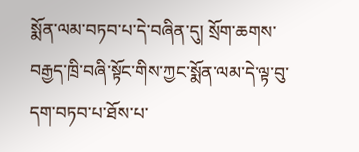སྨོན་ལམ་བཏབ་པ་དེ་བཞིན་དུ། སྲོག་ཆགས་བརྒྱད་ཁྲི་བཞི་སྟོང་གིས་ཀྱང་སྨོན་ལམ་དེ་ལྟ་བུ་དག་བཏབ་པ་ཐོས་པ་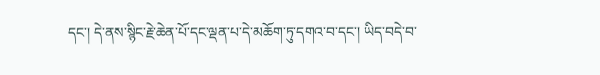དང་། དེ་ནས་སྙིང་རྗེ་ཆེན་པོ་དང་ལྡན་པ་དེ་མཆོག་ཏུ་དགའ་བ་དང་། ཡིད་བདེ་བ་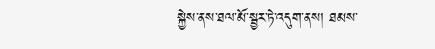སྐྱེས་ནས་ཐལ་མོ་སྦྱར་ཏེ་འདུག་ནས། ཐམས་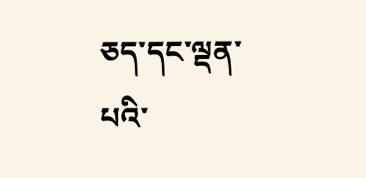ཅད་དང་ལྡན་པའི་